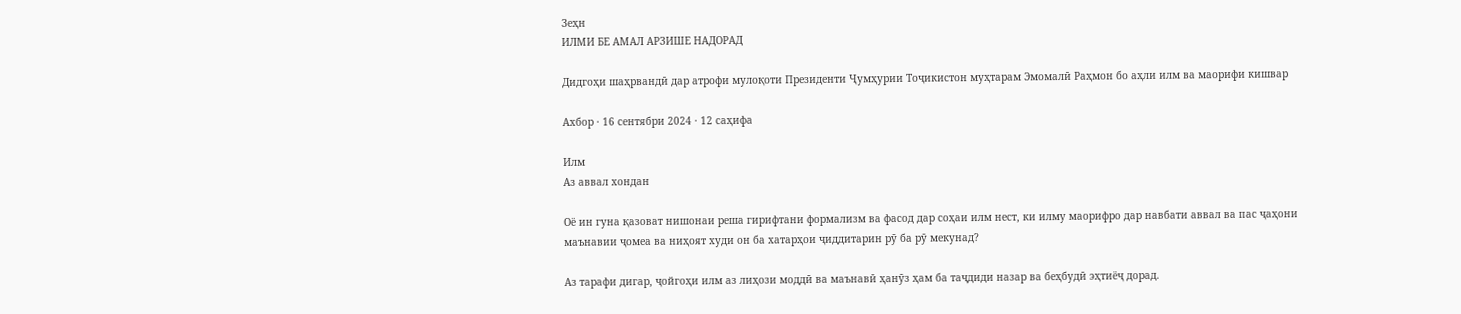Зеҳн
ИЛМИ БЕ АМАЛ АРЗИШЕ НАДОРАД

Дидгоҳи шаҳрвандӣ дар атрофи мулоқоти Президенти Ҷумҳурии Тоҷикистон муҳтарам Эмомалӣ Раҳмон бо аҳли илм ва маорифи кишвар

Ахбор · 16 сентябри 2024 · 12 саҳифа

Илм
Аз аввал хондан

Оё ин гуна қазоват нишонаи реша гирифтани формализм ва фасод дар соҳаи илм нест, ки илму маорифро дар навбати аввал ва пас ҷаҳони маънавии ҷомеа ва ниҳоят худи он ба хатарҳои ҷиддитарин рӯ ба рӯ мекунад?

Аз тарафи дигар, ҷойгоҳи илм аз лиҳози моддӣ ва маънавӣ ҳанӯз ҳам ба таҷдиди назар ва беҳбудӣ эҳтиёҷ дорад.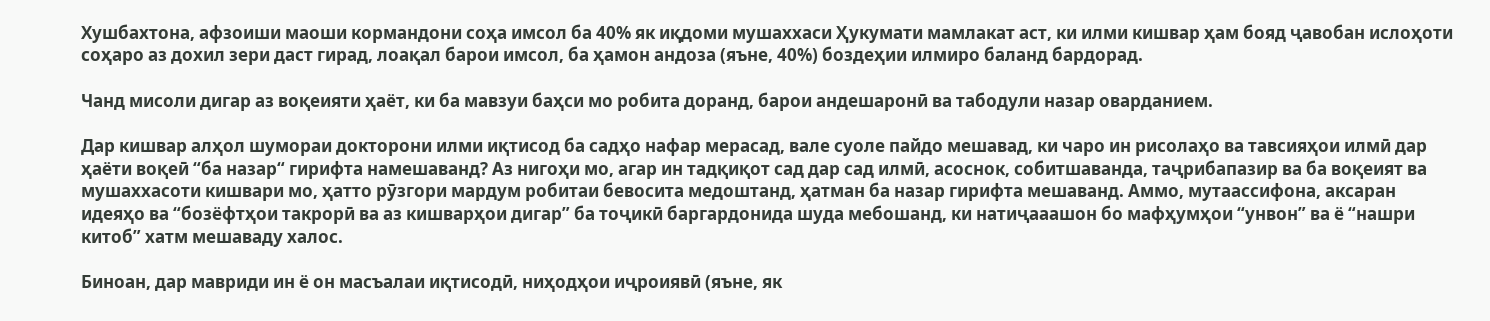Хушбахтона, афзоиши маоши кормандони соҳа имсол ба 40% як иқдоми мушаххаси Ҳукумати мамлакат аст, ки илми кишвар ҳам бояд ҷавобан ислоҳоти соҳаро аз дохил зери даст гирад, лоақал барои имсол, ба ҳамон андоза (яъне, 40%) боздеҳии илмиро баланд бардорад.

Чанд мисоли дигар аз воқеияти ҳаёт, ки ба мавзуи баҳси мо робита доранд, барои андешаронӣ ва табодули назар оварданием.

Дар кишвар алҳол шумораи докторони илми иқтисод ба садҳо нафар мерасад, вале суоле пайдо мешавад, ки чаро ин рисолаҳо ва тавсияҳои илмӣ дар ҳаёти воқеӣ “ба назар“ гирифта намешаванд? Аз нигоҳи мо, агар ин тадқиқот сад дар сад илмӣ, асоснок, собитшаванда, таҷрибапазир ва ба воқеият ва мушаххасоти кишвари мо, ҳатто рӯзгори мардум робитаи бевосита медоштанд, ҳатман ба назар гирифта мешаванд. Аммо, мутаассифона, аксаран идеяҳо ва “бозёфтҳои такрорӣ ва аз кишварҳои дигар” ба тоҷикӣ баргардонида шуда мебошанд, ки натиҷааашон бо мафҳумҳои “унвон” ва ё “нашри китоб” хатм мешаваду халос.

Биноан, дар мавриди ин ё он масъалаи иқтисодӣ, ниҳодҳои иҷроиявӣ (яъне, як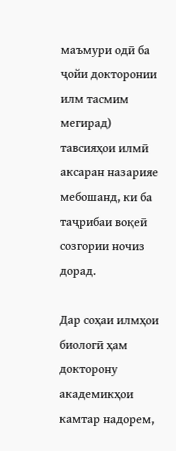маъмури одӣ ба ҷойи докторонии илм тасмим мегирад) тавсияҳои илмӣ аксаран назарияе мебошанд, ки ба таҷрибаи воқеӣ созгории ночиз дорад.

Дар соҳаи илмҳои биологӣ ҳам докторону академикҳои камтар надорем,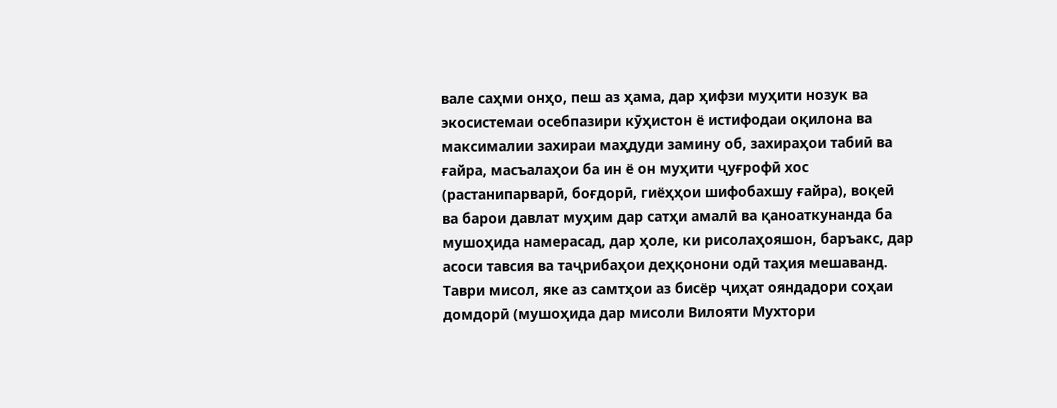вале саҳми онҳо, пеш аз ҳама, дар ҳифзи муҳити нозук ва экосистемаи осебпазири кӯҳистон ё истифодаи оқилона ва максималии захираи маҳдуди замину об, захираҳои табиӣ ва ғайра, масъалаҳои ба ин ё он муҳити ҷуғрофӣ хос (растанипарварӣ, боғдорӣ, гиёҳҳои шифобахшу ғайра), воқеӣ ва барои давлат муҳим дар сатҳи амалӣ ва қаноаткунанда ба мушоҳида намерасад, дар ҳоле, ки рисолаҳояшон, баръакс, дар асоси тавсия ва таҷрибаҳои деҳқонони одӣ таҳия мешаванд. Таври мисол, яке аз самтҳои аз бисёр ҷиҳат ояндадори соҳаи домдорӣ (мушоҳида дар мисоли Вилояти Мухтори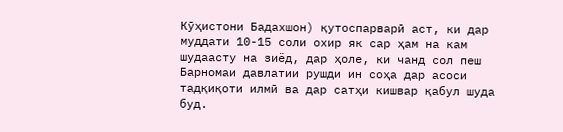Кӯҳистони Бадахшон) қутоспарварӣ аст, ки дар муддати 10-15 соли охир як сар ҳам на кам шудаасту на зиёд, дар ҳоле, ки чанд сол пеш Барномаи давлатии рушди ин соҳа дар асоси тадқиқоти илмӣ ва дар сатҳи кишвар қабул шуда буд.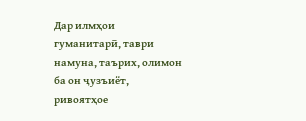Дар илмҳои гуманитарӣ, таври намуна, таърих, олимон ба он ҷузъиёт, ривоятҳое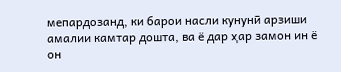мепардозанд, ки барои насли кунунӣ арзиши амалии камтар дошта, ва ё дар ҳар замон ин ё он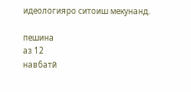идеологияро ситоиш мекунанд.

пешина
аз 12
навбатӣ